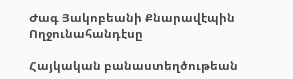Ժագ Յակոբեանի Քնարավէպին Ողջունահանդէսը

Հայկական բանաստեղծութեան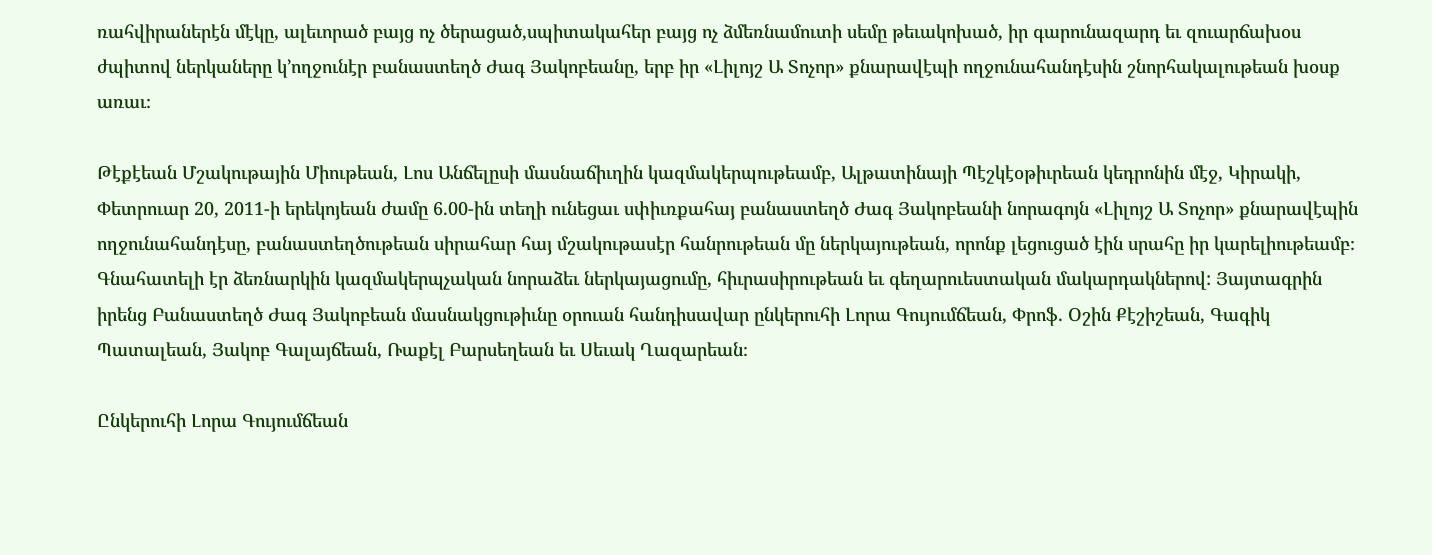ռահվիրաներէն մէկը, ալեւորած բայց ոչ ծերացած,սպիտակահեր բայց ոչ ձմեռնամուտի սեմը թեւակոխած, իր գարունազարդ եւ զուարճախօս ժպիտով ներկաները կ’ողջունէր բանաստեղծ Ժագ Յակոբեանը, երբ իր «Լիլոյշ Ա Տոչոր» քնարավէպի ողջունահանդէսին շնորհակալութեան խօսք առաւ։

Թէքէեան Մշակութային Միութեան, Լոս Անճելըսի մասնաճիւղին կազմակերպութեամբ, Ալթատինայի Պէշկէօթիւրեան կեդրոնին մէջ, Կիրակի, Փետրուար 20, 2011-ի երեկոյեան ժամը 6.00-ին տեղի ունեցաւ սփիւռքահայ բանաստեղծ Ժագ Յակոբեանի նորագոյն «Լիլոյշ Ա Տոչոր» քնարավէպին ողջունահանդէսը, բանաստեղծութեան սիրահար հայ մշակութասէր հանրութեան մը ներկայութեան, որոնք լեցուցած էին սրահը իր կարելիութեամբ։ Գնահատելի էր ձեռնարկին կազմակերպչական նորաձեւ ներկայացումը, հիւրասիրութեան եւ գեղարուեստական մակարդակներով: Յայտագրին իրենց Բանաստեղծ Ժագ Յակոբեան մասնակցութիւնը օրուան հանդիսավար ընկերուհի Լորա Գույումճեան, Փրոֆ. Օշին Քէշիշեան, Գագիկ Պատալեան, Յակոբ Գալայճեան, Ռաքէլ Բարսեղեան եւ Սեւակ Ղազարեան։

Ընկերուհի Լորա Գույումճեան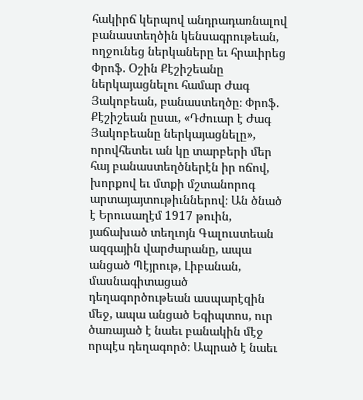հակիրճ կերպով անդրադառնալով բանաստեղծին կենսագրութեան, ողջունեց ներկաները եւ հրաւիրեց Փրոֆ. Օշին Քէշիշեանը ներկայացնելու համար Ժագ Յակոբեան, բանաստեղծը։ Փրոֆ. Քէշիշեան ըսաւ, «Դժուար է Ժագ Յակոբեանը ներկայացնելը», որովհետեւ ան կը տարբերի մեր հայ բանաստեղծներէն իր ոճով, խորքով եւ մտքի մշտանորոգ արտայայտութիւններով։ Ան ծնած է Երուսաղէմ 1917 թուին, յաճախած տեղւոյն Գալուստեան ազգային վարժարանը, ապա անցած Պէյրութ, Լիբանան, մասնագիտացած դեղագործութեան ասպարէզին մեջ, ապա անցած Եգիպտոս, ուր ծառայած է նաեւ բանակին մէջ որպէս դեղագործ։ Ապրած է նաեւ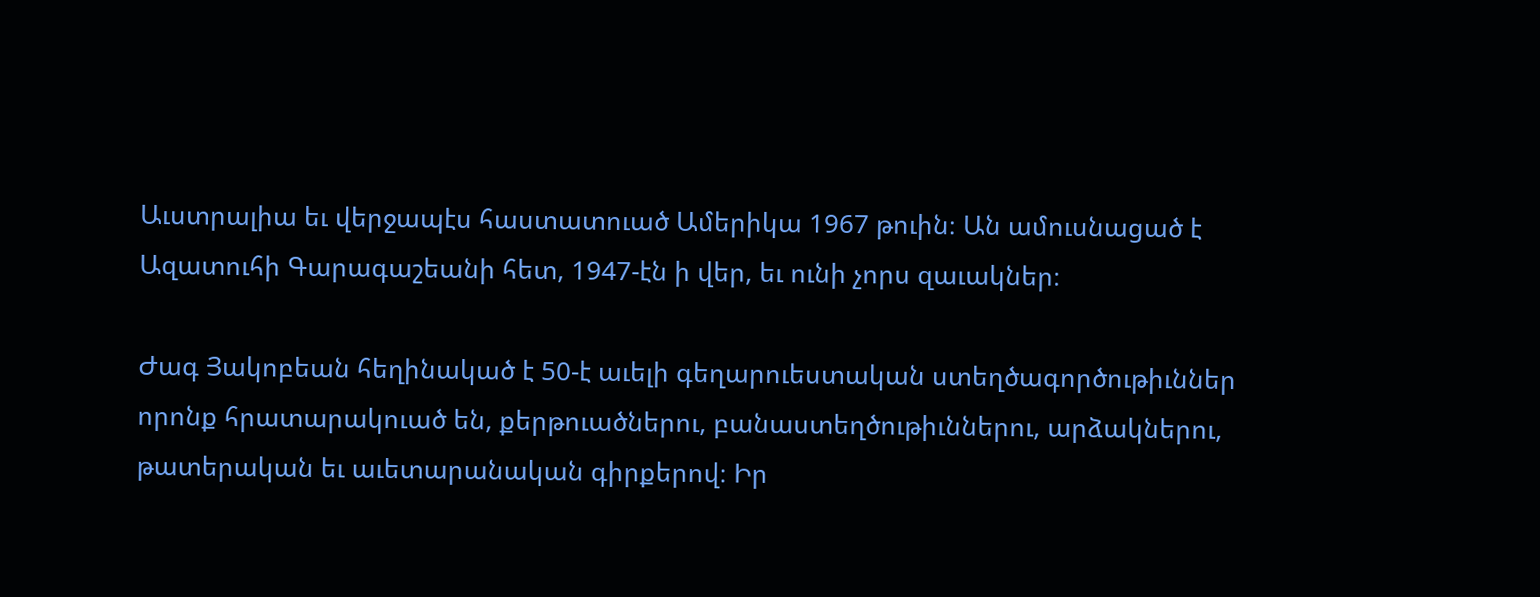Աւստրալիա եւ վերջապէս հաստատուած Ամերիկա 1967 թուին։ Ան ամուսնացած է Ազատուհի Գարագաշեանի հետ, 1947-էն ի վեր, եւ ունի չորս զաւակներ։

Ժագ Յակոբեան հեղինակած է 50-է աւելի գեղարուեստական ստեղծագործութիւններ որոնք հրատարակուած են, քերթուածներու, բանաստեղծութիւններու, արձակներու, թատերական եւ աւետարանական գիրքերով։ Իր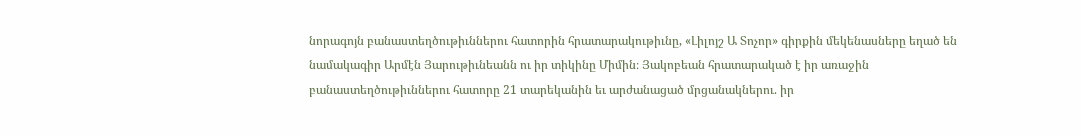նորագոյն բանաստեղծութիւններու հատորին հրատարակութիւնը, «Լիլոյշ Ա Տոչոր» գիրքին մեկենասները եղած են նամակագիր Արմէն Յարութիւնեանն ու իր տիկինը Միմին։ Յակոբեան հրատարակած է իր առաջին բանաստեղծութիւններու հատորը 21 տարեկանին եւ արժանացած մրցանակներու. իր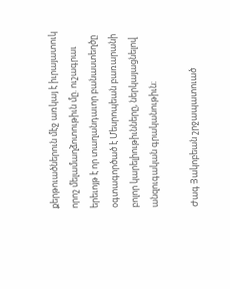քերթուածներուն մէջ առկայ է իւրայատուկ որոշ մելամաղձոտութիւն մը. ուշագրաւ երեւոյթ է որ տաղանդաւոր բանաստեղծը օգտագործած է Մեսրոպեան բառարանի բոլոր կարելիութիւնները, ներկայացնելով անզուգական գրականութիւն։

Ժագ Յակոբեան շրջապատուած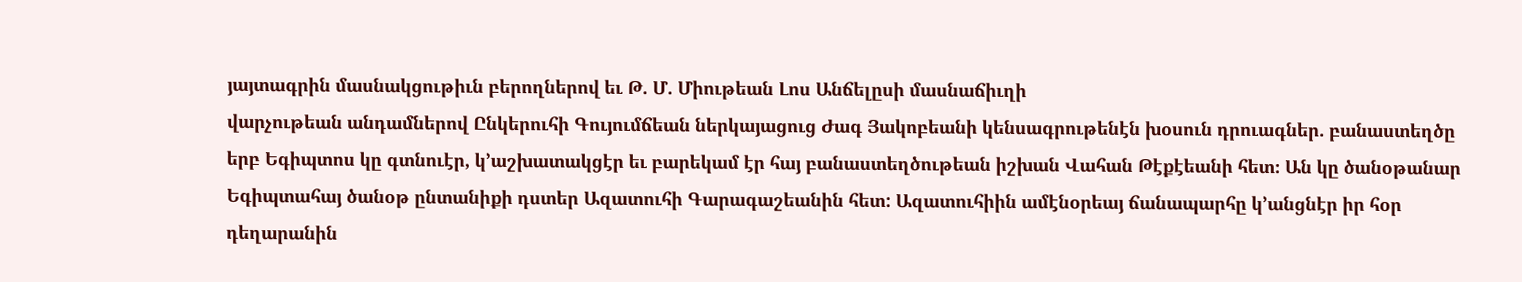յայտագրին մասնակցութիւն բերողներով եւ Թ. Մ. Միութեան Լոս Անճելըսի մասնաճիւղի
վարչութեան անդամներով Ընկերուհի Գույումճեան ներկայացուց Ժագ Յակոբեանի կենսագրութենէն խօսուն դրուագներ. բանաստեղծը երբ Եգիպտոս կը գտնուէր, կ’աշխատակցէր եւ բարեկամ էր հայ բանաստեղծութեան իշխան Վահան Թէքէեանի հետ։ Ան կը ծանօթանար Եգիպտահայ ծանօթ ընտանիքի դստեր Ազատուհի Գարագաշեանին հետ: Ազատուհիին ամէնօրեայ ճանապարհը կ’անցնէր իր հօր դեղարանին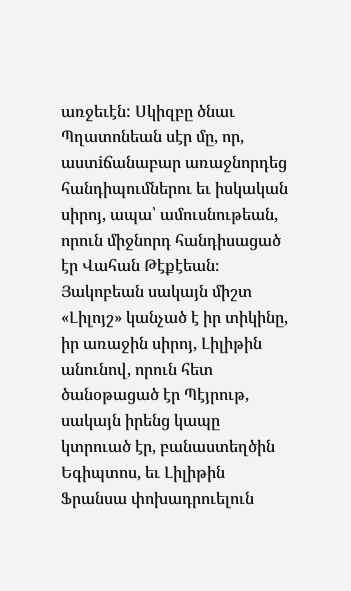առջեւէն: Սկիզբը ծնաւ Պղատոնեան սէր մը, որ, աստiճանաբար առաջնորդեց հանդիպումներու եւ իսկական սիրոյ, ապա՝ ամուսնութեան, որուն միջնորդ հանդիսացած էր Վահան Թէքէեան։ Յակոբեան սակայն միշտ «Լիլոյշ» կանչած է իր տիկինը, իր առաջին սիրոյ, Լիլիթին անունով, որուն հետ
ծանօթացած էր Պէյրութ, սակայն իրենց կապը կտրուած էր, բանաստեղծին Եգիպտոս, եւ Լիլիթին Ֆրանսա փոխադրուելուն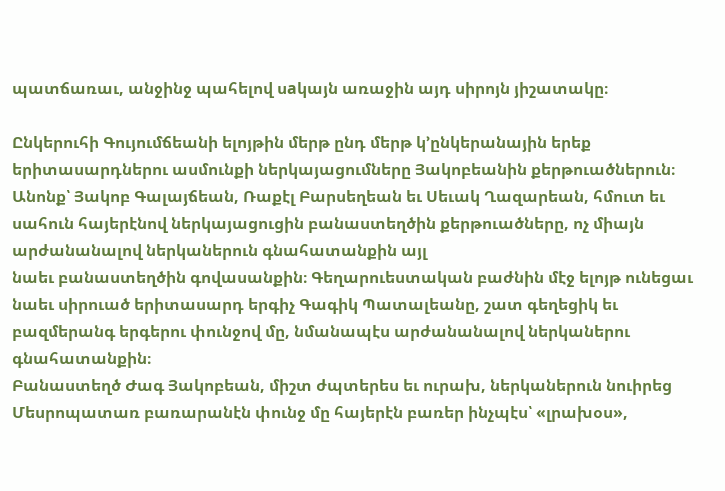պատճառաւ, անջինջ պահելով սaկայն առաջին այդ սիրոյն յիշատակը։

Ընկերուհի Գույումճեանի ելոյթին մերթ ընդ մերթ կ’ընկերանային երեք երիտասարդներու ասմունքի ներկայացումները Յակոբեանին քերթուածներուն։ Անոնք՝ Յակոբ Գալայճեան, Ռաքէլ Բարսեղեան եւ Սեւակ Ղազարեան, հմուտ եւ սահուն հայերէնով ներկայացուցին բանաստեղծին քերթուածները, ոչ միայն արժանանալով ներկաներուն գնահատանքին այլ
նաեւ բանաստեղծին գովասանքին։ Գեղարուեստական բաժնին մէջ ելոյթ ունեցաւ նաեւ սիրուած երիտասարդ երգիչ Գագիկ Պատալեանը, շատ գեղեցիկ եւ բազմերանգ երգերու փունջով մը, նմանապէս արժանանալով ներկաներու գնահատանքին։
Բանաստեղծ Ժագ Յակոբեան, միշտ ժպտերես եւ ուրախ, ներկաներուն նուիրեց Մեսրոպատառ բառարանէն փունջ մը հայերէն բառեր ինչպէս՝ «լրախօս»,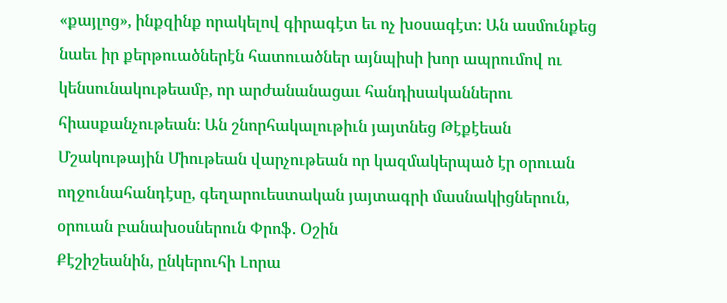«քայլոց», ինքզինք որակելով գիրագէտ եւ ոչ խօսագէտ։ Ան ասմունքեց նաեւ իր քերթուածներէն հատուածներ այնպիսի խոր ապրումով ու կենսունակութեամբ, որ արժանանացաւ հանդիսականներու հիասքանչութեան։ Ան շնորհակալութիւն յայտնեց Թէքէեան Մշակութային Միութեան վարչութեան որ կազմակերպած էր օրուան ողջունահանդէսը, գեղարուեստական յայտագրի մասնակիցներուն, օրուան բանախօսներուն Փրոֆ. Օշին
Քէշիշեանին, ընկերուհի Լորա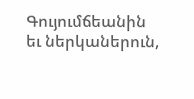Գույումճեանին եւ ներկաներուն,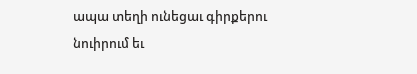ապա տեղի ունեցաւ գիրքերու նուիրում եւ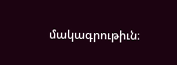մակագրութիւն։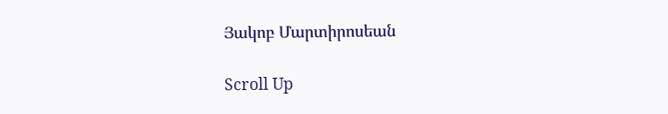Յակոբ Մարտիրոսեան

Scroll Up